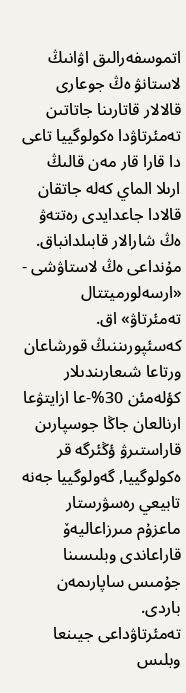اتموسفەرالىق اۋانىڭ لاستانۋ ەڭ جوعارى قالالار قاتارىنا جاتاتىن تەمئرتاۋدا ەكولوگييا تاعى دا قارا قار مەن قالىڭ ارىلا الماي كەلە جاتقان قالادا جاعدايدى رەتتەۋ ەڭ شارالار قابىلدانباق. مۇنداعى ەڭ لاستاۋشى - «ارسەلورميتتال تەمئرتاۋ» اق.
كەسئپورىننىڭ قورشاعان ورتاعا شىعارىندىلار كؤلەمئن 30%-عا ازايتۋعا ارنالعان جاڭا جوسپارىن قاراستىرۋ ؤڭئرگە قر ەكولوگييا, گەولوگييا جەنە تابيعي رەسۋرستار ماعزۇم مىرزاعاليەۆ قاراعاندى وبلىسىنا جۇمىس ساپارىمەن باردى.
تەمئرتاۋداعى جيىنعا وبلىس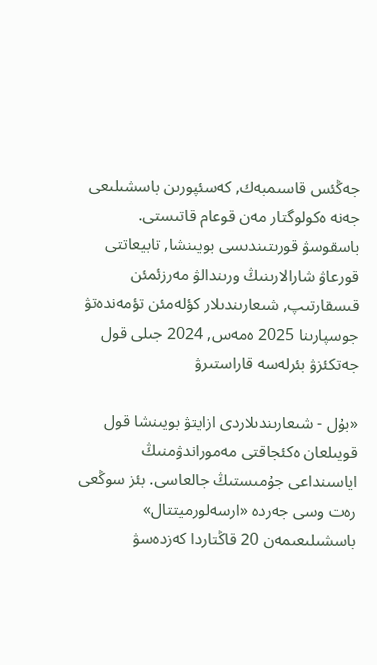جەڭئس قاسىمبەك, كەسئپورىن باسشىلىعى جەنە ەكولوگتار مەن قوعام قاتىستى.
باسقوسۋ قورىتىندىسى بويىنشا, تابيعاتتى قورعاۋ شارالارىنىڭ ورىندالۋ مەرزئمئن قىسقارتىپ, شىعارىندىلار كؤلەمئن تؤمەندەتۋ جوسپارىنا 2025 ەمەس, 2024 جىلى قول جەتكئزۋ بئرلەسە قاراستىرۋ

«بۇل - شىعارىندىلاردى ازايتۋ بويىنشا قول قويىلعان ەكئجاقتى مەموراندۋمنىڭ اياسىنداعى جۇمىستىڭ جالعاسى. بئز سوڭعى رەت وسى جەردە «ارسەلورميتتال» باسشىلىعىمەن 20 قاڭتاردا كەزدەسۋ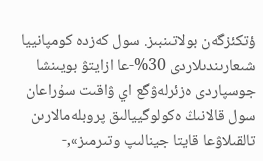ؤتكئزگەن بولاتىنبىز. سول كەزدە كومپانييا شىعارىندىلاردى 30%-عا ازايتۋ بويىنشا جوسپاردى ەزئرلەۋگع اي ۋاقىت سۇراعان سول قالانىڭ ەكولوگييالىق پروبلەمالارىن تالقىلاۋعا قايتا جينالىپ وتىرمىز»,-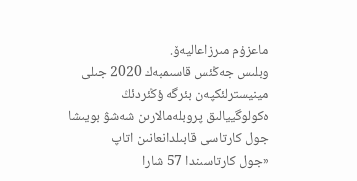ماعزۇم مىرزاعاليەۆ.
وبلىس جەڭئس قاسىمبەك 2020 جىلى مينيسترلئكپەن بئرگە ؤڭئردئڭ ەكولوگييالىق پروبلەمالارىن شەشۋ بويىشا جول كارتاسى قابىلدانعانىن اتاپ
«جول كارتاسىندا 57 شارا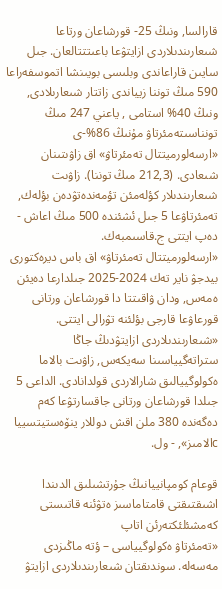قارالسا, ونىڭ 25- قورشاعان ورتاعا شىعارىندىلاردى ازايتۋعا باعىتتتالعان. جىل سايىن قاراعاندى وبلىسى بويىنشا اتموسفەراعا 590 مىڭ توننا زيياندى زاتتار شىعارىلادى, ونىڭ 40% استامى , ياعني 247 مىڭ تونناسىتەمئرتاۋ مۇنىڭ 86%-ى «ارسەلورميتتال تەمئرتاۋ» اق زاۋىتىنان شىعادى. (212,3 مىڭ توننا). زاۋىت شىعارىندىلار كؤلەمئن تؤمەندەتۋدەن بؤلەك, تەمئرتاۋعا 5 جىل ئشئندە 500 مىڭ اعاش - دەپ ايتتى ج.قاسىمبەك.
«ارسەلورميتتال تەمئرتاۋ» اق باس ديرەكتورى بيدجۋ ناير تەك 2024-2025 جىلدارعا دەيئن ەمەس, ودان ۋاقىتتا دا قورشاعان ورتانى قورعاۋعا قارجى بؤلئنە تۋرالى ايتتى.
«شىعارىندىلاردى ازايتۋدىڭ جاڭا ستراتەگيياسىنا سەيكەس, زاۋىت بالاما ەكولوگييالىق شارالاردى قولدانادى. الداعى 5 جىلدا قورشاعان ورتانى جاقسارتۋعا كەم دەگەندە 380 ملن اقش دوللار ينۆەستيتسييا cالامىز», - ول.

قوعام كومپانييانىڭ جۇرتشىلىق الدىندا اشىقتىقتى قامتاماسىز ەتۋئنە قاتىستى كەمشئلئكتەرئن اتاپ
«تەمئرتاۋ ەكولوگيياسى – ؤتە ماڭىزدى مەسەلە. سوندىقتان شىعارىندىلاردى ازايتۋ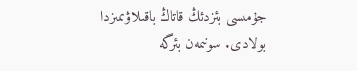جۇمىسى بئزدئڭ قاتاڭ باقىلاۋىمىزدا بولادى. سونىمەن بئرگە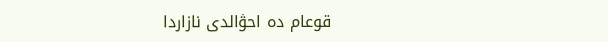قوعام دە احۋالدى نازاردا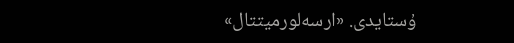ۇستايدى. «ارسەلورميتتال»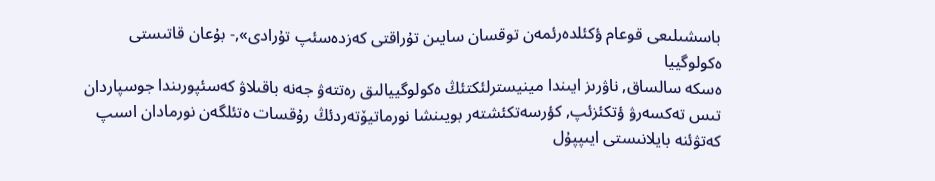باسشىلىعى قوعام ؤكئلدەرئمەن توقسان سايىن تۇراقتى كەزدەسئپ تۇرادى»,- بۇعان قاتىستى ەكولوگييا
ەسكە سالساق, ناۋرىز ايىندا مينيسترلئكتئڭ ەكولوگييالىق رەتتەۋ جەنە باقىلاۋ كەسئپورىندا جوسپاردان تىس تەكسەرۋ ؤتكئزئپ, كؤرسەتكئشتەر بويىنشا نورماتيۆتەردئڭ رۇقسات ەتئلگەن نورمادان اسىپ كەتۋئنە بايلانىستى ايىپپۇل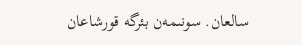سالعان. سونىمەن بئرگە قورشاعان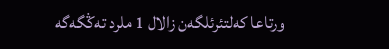ورتاعا كەلتئرئلگەن زالال 1 ملرد تەڭگەگە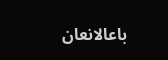باعالانعان